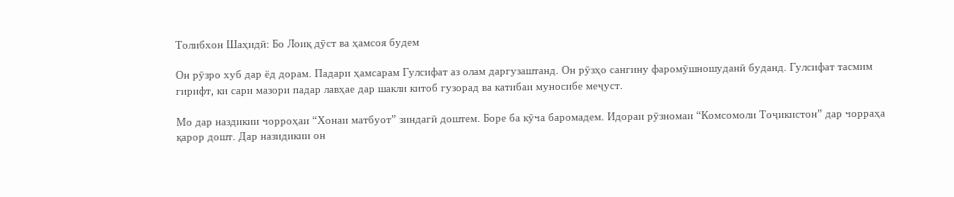Толибхон Шаҳидӣ: Бо Лоиқ дӯст ва ҳамсоя будем

Он рӯзро хуб дар ёд дорам. Падари ҳамсарам Гулсифат аз олам даргузаштанд. Он рӯзҳо сангину фаромӯшношуданӣ буданд. Гулсифат тасмим гирифт, ки сари мазори падар лавҳае дар шакли китоб гузорад ва катибаи муносибе меҷуст.

Мо дар наздикии чорроҳаи “Хонаи матбуот” зиндагӣ доштем. Боре ба кӯча баромадем. Идораи рӯзномаи “Комсомоли Тоҷикистон” дар чорраҳа қарор дошт. Дар назидикии он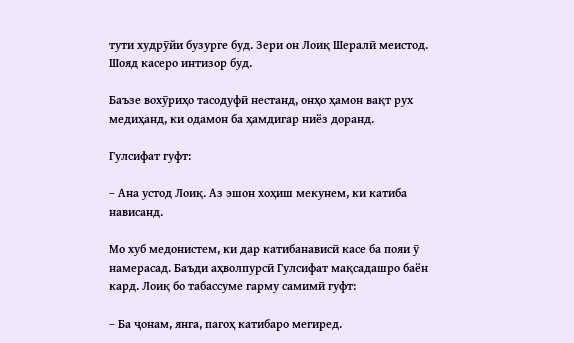тути худрӯйи бузурге буд. Зери он Лоиқ Шералӣ меистод. Шояд касеро интизор буд.

Баъзе вохӯриҳо тасодуфӣ нестанд, онҳо ҳамон вақт рух медиҳанд, ки одамон ба ҳамдигар ниёз доранд.

Гулсифат гуфт:

– Ана устод Лоиқ. Аз эшон хоҳиш мекунем, ки катиба нависанд.

Мо хуб медонистем, ки дар катибанависӣ касе ба пояи ӯ намерасад. Баъди аҳволпурсӣ Гулсифат мақсадашро баён кард. Лоиқ бо табассуме гарму самимӣ гуфт:

– Ба ҷонам, янга, пагоҳ катибаро мегиред.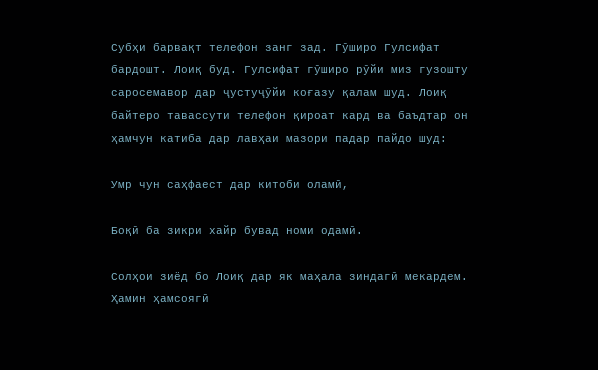Субҳи барвақт телефон занг зад. Гӯширо Гулсифат бардошт. Лоиқ буд. Гулсифат гӯширо рӯйи миз гузошту саросемавор дар ҷустуҷӯйи коғазу қалам шуд. Лоиқ байтеро тавассути телефон қироат кард ва баъдтар он ҳамчун катиба дар лавҳаи мазори падар пайдо шуд:

Умр чун саҳфаест дар китоби оламӣ,

Боқӣ ба зикри хайр бувад номи одамӣ.

Солҳои зиёд бо Лоиқ дар як маҳала зиндагӣ мекардем. Ҳамин ҳамсоягӣ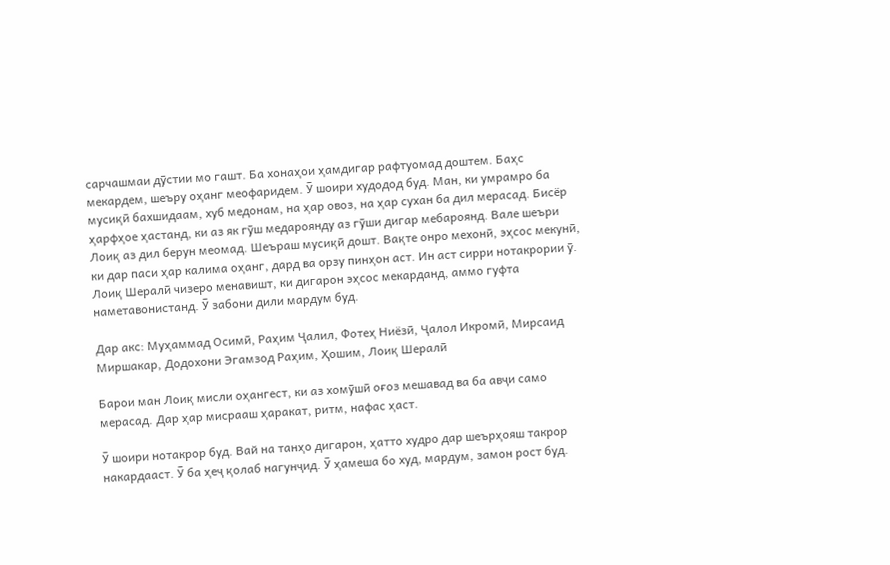сарчашмаи дӯстии мо гашт. Ба хонаҳои ҳамдигар рафтуомад доштем. Баҳс мекардем, шеъру оҳанг меофаридем. Ӯ шоири худодод буд. Ман, ки умрамро ба мусиқӣ бахшидаам, хуб медонам, на ҳар овоз, на ҳар сухан ба дил мерасад. Бисёр ҳарфҳое ҳастанд, ки аз як гӯш медароянду аз гӯши дигар мебароянд. Вале шеъри Лоиқ аз дил берун меомад. Шеъраш мусиқӣ дошт. Вақте онро мехонӣ, эҳсос мекунӣ, ки дар паси ҳар калима оҳанг, дард ва орзу пинҳон аст. Ин аст сирри нотакрории ӯ. Лоиқ Шералӣ чизеро менавишт, ки дигарон эҳсос мекарданд, аммо гуфта наметавонистанд. Ӯ забони дили мардум буд.

Дар акс: Муҳаммад Осимӣ, Раҳим Ҷалил, Фотеҳ Ниёзӣ, Ҷалол Икромӣ, Мирсаид
Миршакар, Додохони Эгамзод Раҳим, Ҳошим, Лоиқ Шералӣ

Барои ман Лоиқ мисли оҳангест, ки аз хомӯшӣ оғоз мешавад ва ба авҷи само мерасад. Дар ҳар мисрааш ҳаракат, ритм, нафас ҳаст.

Ӯ шоири нотакрор буд. Вай на танҳо дигарон, ҳатто худро дар шеърҳояш такрор накардааст. Ӯ ба ҳеҷ қолаб нагунҷид. Ӯ ҳамеша бо худ, мардум, замон рост буд.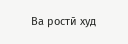Ва ростӣ худ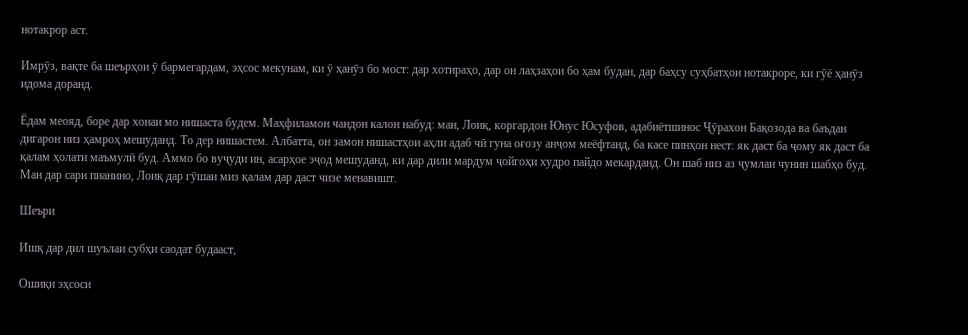нотакрор аст.

Имрӯз, вақте ба шеърҳои ӯ бармегардам, эҳсос мекунам, ки ӯ ҳанӯз бо мост: дар хотираҳо, дар он лаҳзаҳои бо ҳам будан, дар баҳсу суҳбатҳои нотакроре, ки гӯё ҳанӯз идома доранд.

Ёдам меояд, боре дар хонаи мо нишаста будем. Маҳфиламон чандон калон набуд: ман, Лоиқ, коргардон Юнус Юсуфов, адабиётшинос Ҷӯрахон Бақозода ва баъдан дигарон низ ҳамроҳ мешуданд. То дер нишастем. Албатта, он замон нишастҳои аҳли адаб чӣ гуна оғозу анҷом меёфтанд, ба касе пинҳон нест: як даст ба ҷому як даст ба қалам ҳолати маъмулӣ буд. Аммо бо вуҷуди ин, асарҳое эҷод мешуданд, ки дар дили мардум ҷойгоҳи худро пайдо мекарданд. Он шаб низ аз ҷумлаи чунин шабҳо буд. Ман дар сари пианино, Лоиқ дар гӯшаи миз қалам дар даст чизе менавишт.

Шеъри

Ишқ дар дил шуълаи субҳи саодат будааст,

Ошиқи эҳсоси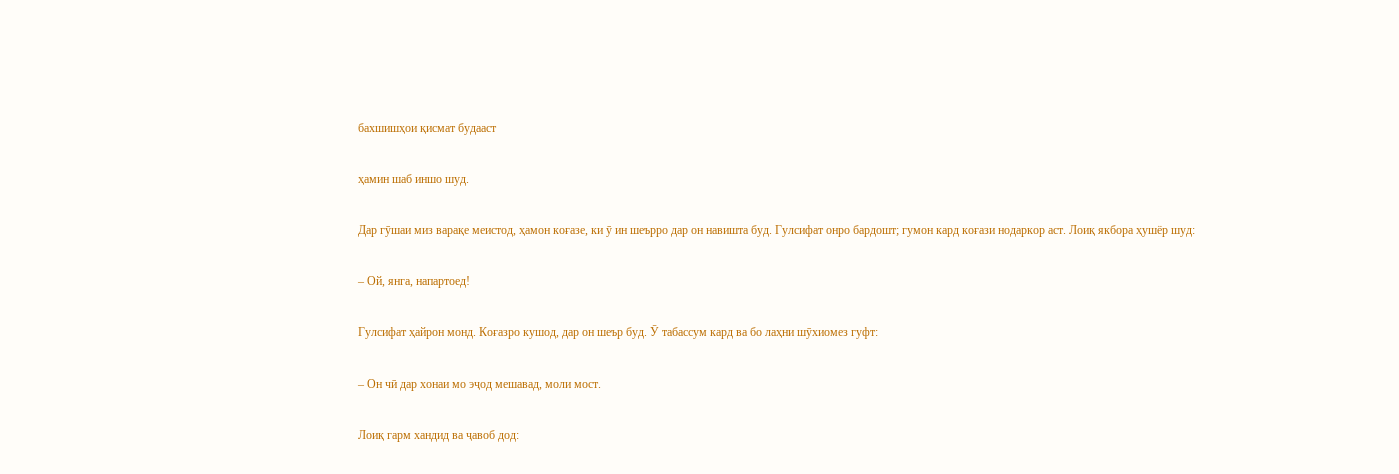бахшишҳои қисмат будааст

ҳамин шаб иншо шуд.

Дар гӯшаи миз варақе меистод, ҳамон коғазе, ки ӯ ин шеърро дар он навишта буд. Гулсифат онро бардошт; гумон кард коғази нодаркор аст. Лоиқ якбора ҳушёр шуд:

– Ой, янга, напартоед!

Гулсифат ҳайрон монд. Коғазро кушод, дар он шеър буд. Ӯ табассум кард ва бо лаҳни шӯхиомез гуфт:

– Он чӣ дар хонаи мо эҷод мешавад, моли мост.

Лоиқ гарм хандид ва ҷавоб дод: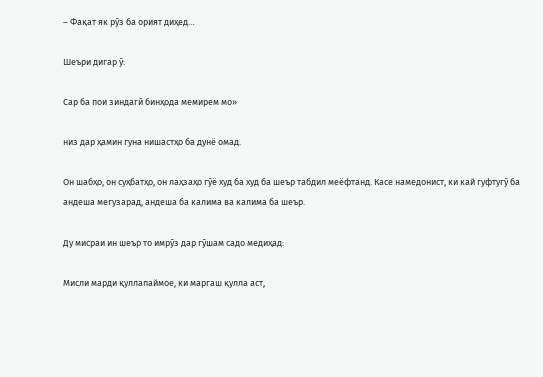– Фақат як рӯз ба орият диҳед…

Шеъри дигар ӯ:

Сар ба пои зиндагӣ бинҳода мемирем мо»

низ дар ҳамин гуна нишастҳо ба дунё омад.

Он шабҳо, он суҳбатҳо, он лаҳзаҳо гӯё худ ба худ ба шеър табдил меёфтанд. Касе намедонист, ки кай гуфтугӯ ба андеша мегузарад, андеша ба калима ва калима ба шеър.

Ду мисраи ин шеър то имрӯз дар гӯшам садо медиҳад:

Мисли марди қуллапаймое, ки маргаш қулла аст,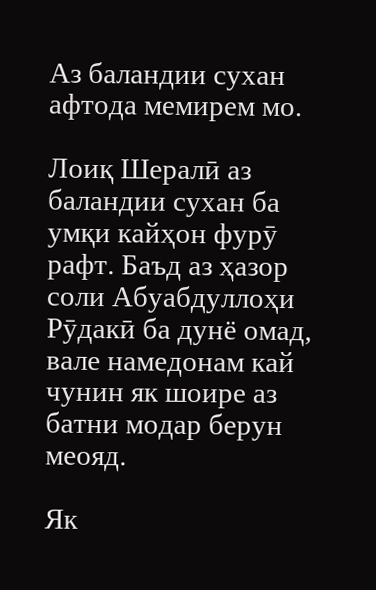Аз баландии сухан афтода мемирем мо.

Лоиқ Шералӣ аз баландии сухан ба умқи кайҳон фурӯ рафт. Баъд аз ҳазор соли Абуабдуллоҳи Рӯдакӣ ба дунё омад, вале намедонам кай чунин як шоире аз батни модар берун меояд.

Як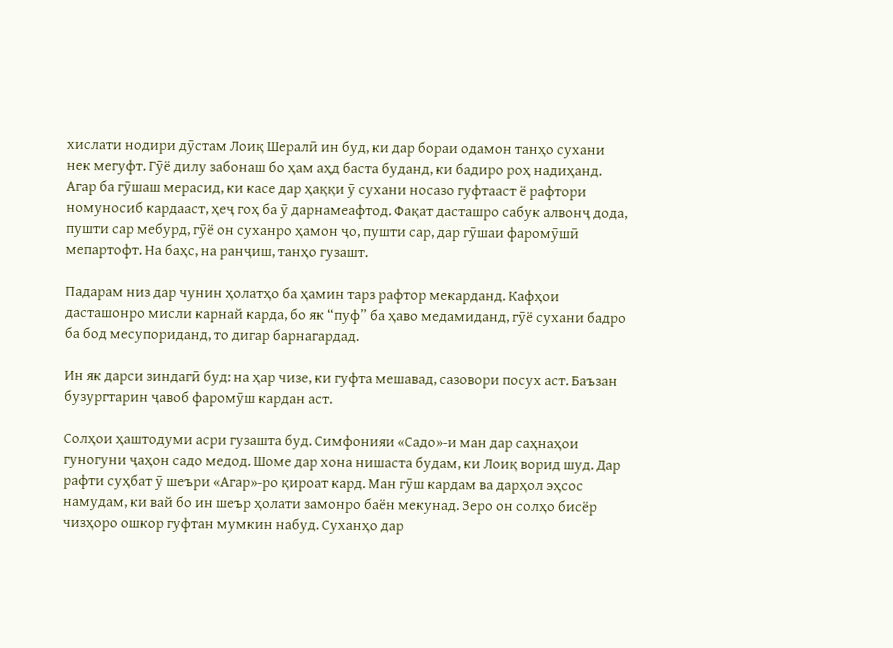хислати нодири дӯстам Лоиқ Шералӣ ин буд, ки дар бораи одамон танҳо сухани нек мегуфт. Гӯё дилу забонаш бо ҳам аҳд баста буданд, ки бадиро роҳ надиҳанд. Агар ба гӯшаш мерасид, ки касе дар ҳаққи ӯ сухани носазо гуфтааст ё рафтори номуносиб кардааст, ҳеҷ гоҳ ба ӯ дарнамеафтод. Фақат дасташро сабук алвонҷ дода, пушти сар мебурд, гӯё он суханро ҳамон ҷо, пушти сар, дар гӯшаи фаромӯшӣ мепартофт. На баҳс, на ранҷиш, танҳо гузашт.

Падарам низ дар чунин ҳолатҳо ба ҳамин тарз рафтор мекарданд. Кафҳои дасташонро мисли карнай карда, бо як “пуф” ба ҳаво медамиданд, гӯё сухани бадро ба бод месупориданд, то дигар барнагардад.

Ин як дарси зиндагӣ буд: на ҳар чизе, ки гуфта мешавад, сазовори посух аст. Баъзан бузургтарин ҷавоб фаромӯш кардан аст.

Солҳои ҳаштодуми асри гузашта буд. Симфонияи «Садо»-и ман дар саҳнаҳои гуногуни ҷаҳон садо медод. Шоме дар хона нишаста будам, ки Лоиқ ворид шуд. Дар рафти суҳбат ӯ шеъри «Агар»-ро қироат кард. Ман гӯш кардам ва дарҳол эҳсос намудам, ки вай бо ин шеър ҳолати замонро баён мекунад. Зеро он солҳо бисёр чизҳоро ошкор гуфтан мумкин набуд. Суханҳо дар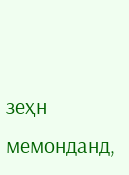зеҳн мемонданд,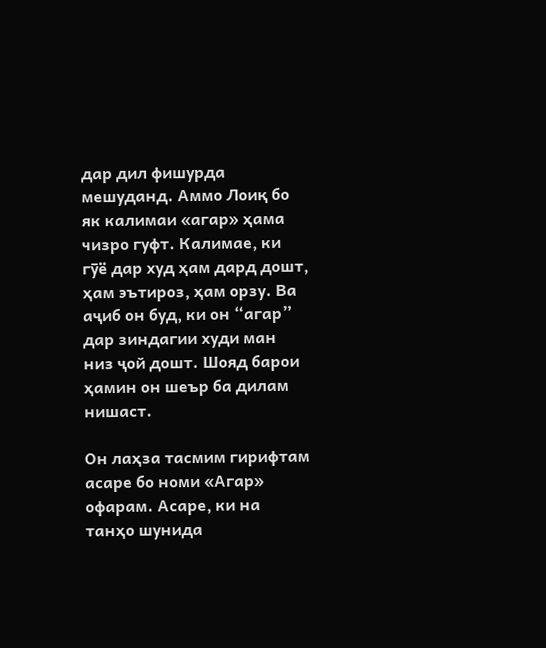дар дил фишурда мешуданд. Аммо Лоиқ бо як калимаи «агар» ҳама чизро гуфт. Калимае, ки гӯё дар худ ҳам дард дошт, ҳам эътироз, ҳам орзу. Ва аҷиб он буд, ки он “агар” дар зиндагии худи ман низ ҷой дошт. Шояд барои ҳамин он шеър ба дилам нишаст.

Он лаҳза тасмим гирифтам асаре бо номи «Агар» офарам. Асаре, ки на танҳо шунида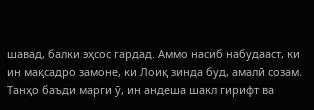шавад, балки эҳсос гардад. Аммо насиб набудааст, ки ин мақсадро замоне, ки Лоиқ зинда буд, амалӣ созам. Танҳо баъди марги ӯ, ин андеша шакл гирифт ва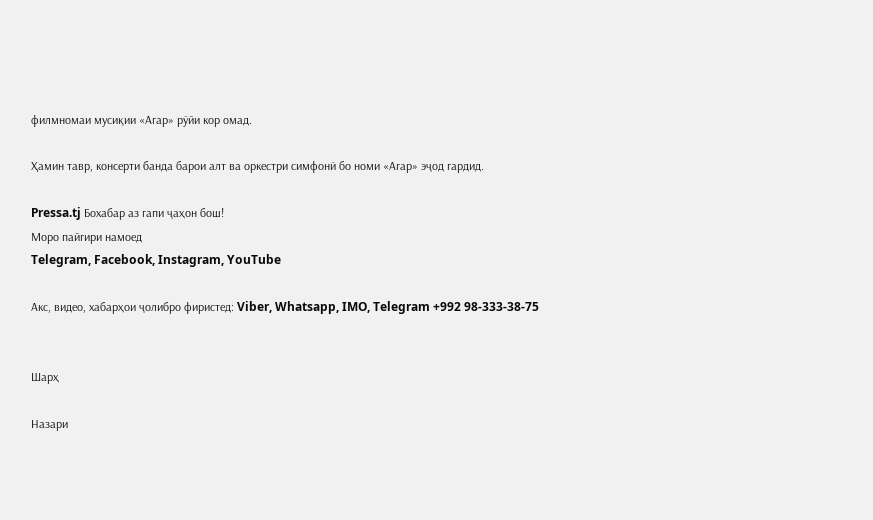филмномаи мусиқии «Агар» рӯйи кор омад.

Ҳамин тавр, консерти банда барои алт ва оркестри симфонӣ бо номи «Агар» эҷод гардид.

Pressa.tj Бохабар аз гапи ҷаҳон бош!
Моро пайгири намоед
Telegram, Facebook, Instagram, YouTube

Акс, видео, хабарҳои ҷолибро фиристед: Viber, Whatsapp, IMO, Telegram +992 98-333-38-75


Шарҳ

Назари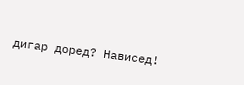дигар доред? Нависед!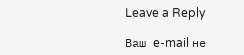Leave a Reply

Ваш e-mail не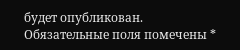будет опубликован. Обязательные поля помечены *